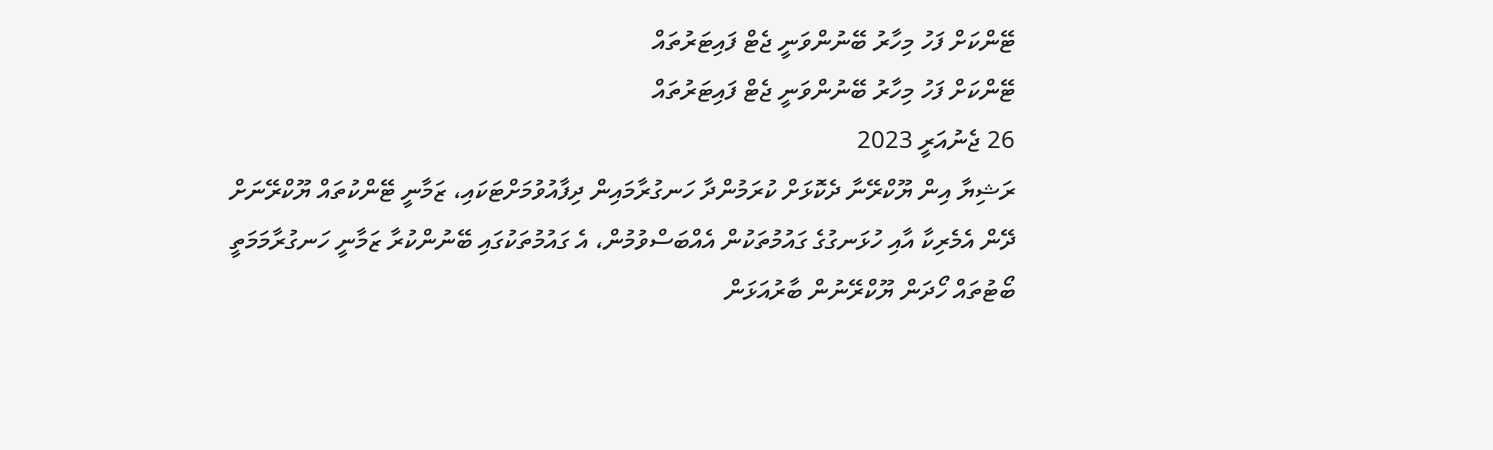ޓޭންކަށް ފަހު މިހާރު ބޭނުންވަނީ ޖެޓް ފައިޓަރުތައް
ޓޭންކަށް ފަހު މިހާރު ބޭނުންވަނީ ޖެޓް ފައިޓަރުތައް
26 ޖެނުއަރީ 2023
ރަޝިޔާ އިން ޔޫކްރޭނާ ދެކޮޅަށް ކުރަމުންދާ ހަނގުރާމައިން ދިފާއުވުމަށްޓަކައި، ޒަމާނީ ޓޭންކުތައް ޔޫކްރޭނަށް ދޭން އެމެރިކާ އާއި ހުޅަނގުގެ ގައުމުތަކުން އެއްބަސްވުމުން، އެ ގައުމުތަކުގައި ބޭނުންކުރާ ޒަމާނީ ހަނގުރާމަމަތީ ބޯޓުތައް ހޯދަން ޔޫކްރޭނުން ބާރުއަޅަން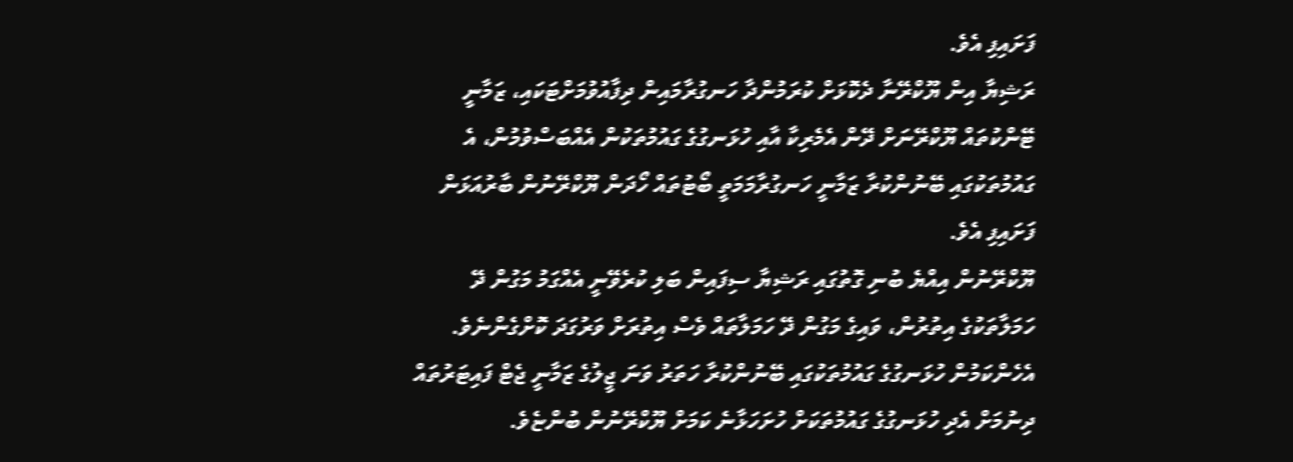ފަށައިފި އެވެ.
ރަޝިޔާ އިން ޔޫކްރޭނާ ދެކޮޅަށް ކުރަމުންދާ ހަނގުރާމައިން ދިފާއުވުމަށްޓަކައި، ޒަމާނީ ޓޭންކުތައް ޔޫކްރޭނަށް ދޭން އެމެރިކާ އާއި ހުޅަނގުގެ ގައުމުތަކުން އެއްބަސްވުމުން، އެ ގައުމުތަކުގައި ބޭނުންކުރާ ޒަމާނީ ހަނގުރާމަމަތީ ބޯޓުތައް ހޯދަން ޔޫކްރޭނުން ބާރުއަޅަން ފަށައިފި އެވެ.
ޔޫކްރޭނުން އިއްޔެ ބުނި ގޮތުގައި ރަޝިޔާ ސިފައިން ބަލި ކުރެވޭނީ އެއްގަމު މަގުން ދޭ ހަމަލާތަކުގެ އިތުރުން، ވައިގެ މަގުން ދޭ ހަމަލާތައް ވެސް އިތުރަށް ވަރުގަދަ ކޮށްގެންނެވެ. އެހެންކަމުން ހުޅަނގުގެ ގައުމުތަކުގައި ބޭނުންކުރާ ހަތަރު ވަނަ ޖީލުގެ ޒަމާނީ ޖެޓް ފައިޓަރުތައް ދިނުމަށް އެދި ހުޅަނގުގެ ގައުމުތަކަށް ހުށަހަޅާނެ ކަމަށް ޔޫކްރޭނުން ބުންޏެވެ.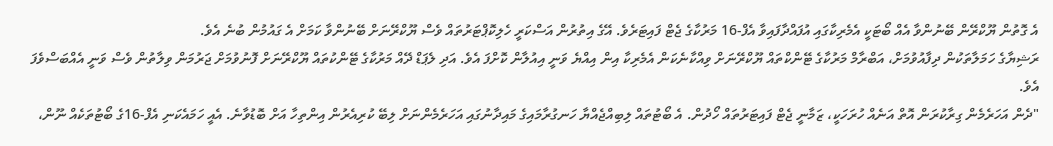އެ ގޮތުން ޔޫކްރޭން ބޭނުންވާ އެއް ބޯޓަކީ އެމެރިކާގައި އުފައްދާފައިވާ އެފް-16 މަރުކާގެ ޖެޓް ފައިޓަރެވެ. އޭގެ އިތުރުން އަސްކަރީ ހެލިކޮޕްޓަރުތައް ވެސް ޔޫކްރޭނަށް ބޭނުންވާ ކަމަށް އެ ގައުމުން ބުނެ އެވެ.
ރަޝިޔާގެ ހަމަލާތަކުން ދިފާއުވުމަށް، އަބްރާމް މަރުކާގެ ޓޭންކްތައް ޔޫކްރޭނަށް ވިއްކާނެކަން އެމެރިކާ އިން އިއްޔެ ވަނީ އިއުލާން ކޮށްފަ އެވެ. އަދި ލެޕަޑް ދޭއް މަރުކާގެ ޓޭންކުތައް ޔޫކްރޭނަށް ފޮނުވުމަށް ޖަރުމަން ވިލާތުން ވެސް ވަނީ އެއްބަސްވެފަ އެވެ.
"ދެން އަހަރެމެން ގިރާކުރަން އޮތް އަނެއް ހުރަހަކީ، ޒަމާނީ ޖެޓް ފައިޓަރުތައް ހޯދުން. އެ ބޯޓުތައް ލިބިއްޖެއްޔާ ހަނގުރާމައިގެ މައިދާނުގައި އަހަރެމެންނަށް ލިބޭ ކުރިއެރުން އިންތިހާ އަށް ބޮޑުވާނެ. އެއީ ހަމައެކަނި އެފް-16ގެ ބޯޓުތަކެއް ނޫން،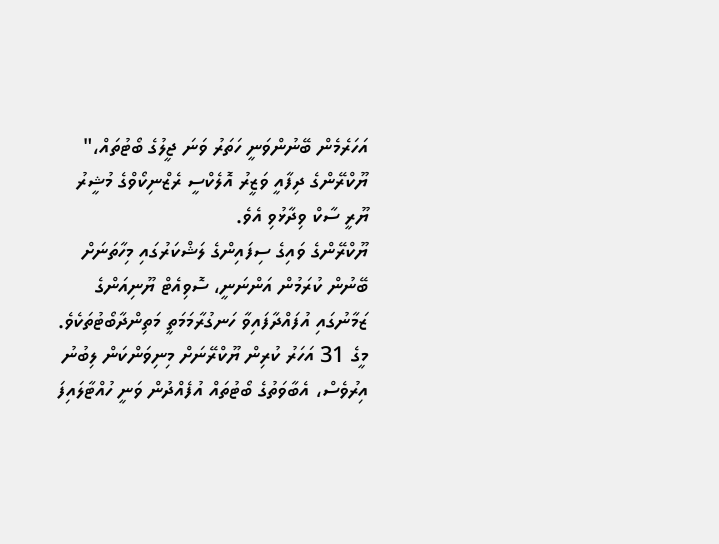އަހަރެމެން ބޭނުންވަނީ ހަތަރު ވަނަ ޖީލުގެ ބޯޓުތައް،" ޔޫކްރޭންގެ ދިފާއީ ވަޒީރު އޮލެކްސީ ރެޒްނިކޯވްގެ މުޝީރު ޔޫރީ ސާކް ވިދާޅުވި އެވެ.
ޔޫކްރޭންގެ ވައިގެ ސިފައިންގެ ލަޝްކަރުގައި މިހާތަނަށް ބޭނުން ކުރަމުން އަންނަނީ، ސޮވިއެޓް ޔޫނިއަންގެ ޒަމާނުގައި އުފައްދާފައިވާ ހަނގުރާމަމަތީ މަތިންދާބޯޓުތަކެވެ. މީގެ 31 އަހަރު ކުރިން ޔޫކްރޭނަށް މިނިވަންކަން ލިބުނު އިރުވެސް، އެބާވަތުގެ ބޯޓުތައް އުފެއްދުން ވަނީ ހުއްޓާލައިފަ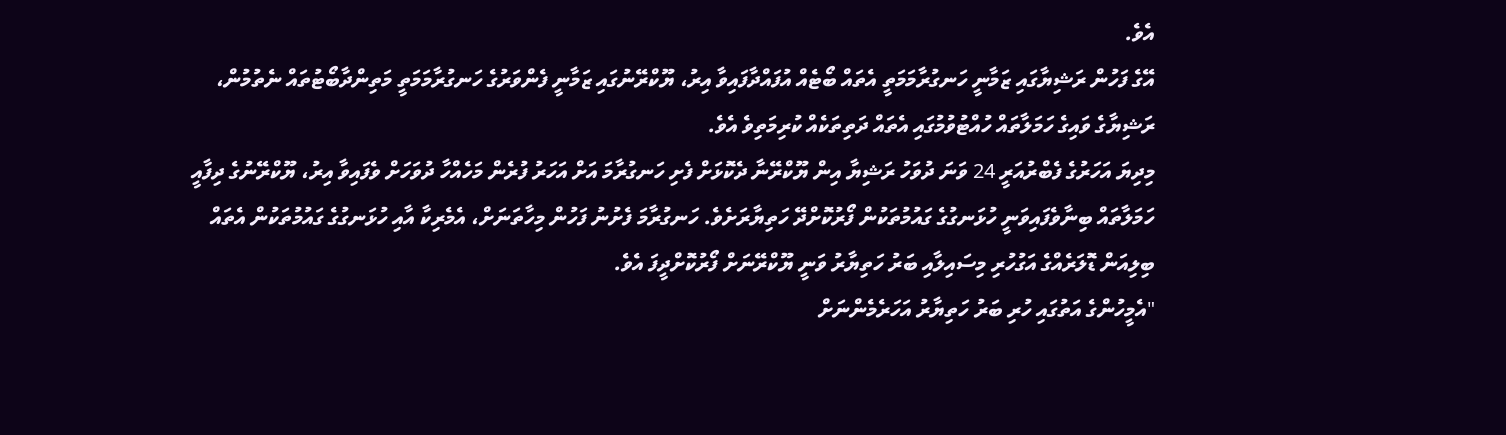އެވެ.
އޭގެ ފަހުން ރަޝިޔާގައި ޒަމާނީ ހަނގުރާމަމަތީ އެތައް ބޯޓެއް އުފައްދާފައިވާ އިރު، ޔޫކްރޭނުގައި ޒަމާނީ ފެންވަރުގެ ހަނގުރާމަމަތީ މަތިންދާބޯޓުތައް ނެތުމުން، ރަޝިޔާގެ ވައިގެ ހަމަލާތައް ހުއްޓުވުމުގައި އެތައް ދަތިތަކެއް ކުރިމަތިވެ އެވެ.
މިދިޔަ އަހަރުގެ ފެބްރުއަރީ 24 ވަނަ ދުވަހު ރަޝިޔާ އިން ޔޫކްރޭނާ ދެކޮޅަށް ފެށި ހަނގުރާމަ އަށް އަހަރު ފުރެން މަހެއްހާ ދުވަހަށް ވެފައިވާ އިރު، ޔޫކްރޭނުގެ ދިފާއީ ހަމަލާތައް ބިނާވެފައިވަނީ ހުޅަނގުގެ ގައުމުތަކުން ފޯރުކޮށްދޭ ހަތިޔާރަށެވެ. ހަނގުރާމަ ފެށުނު ފަހުން މިހާތަނަށް، އެމެރިކާ އާއި ހުޅަނގުގެ ގައުމުތަކުން އެތައް ބިލިއަން ޑޮލަރެއްގެ އަގުހުރި މިސައިލާއި ބަރު ހަތިޔާރު ވަނީ ޔޫކްރޭނަށް ފޯރުކޮށްދީފަ އެވެ.
"އެމީހުންގެ އަތުގައި ހުރި ބަރު ހަތިޔާރު އަހަރެމެންނަށް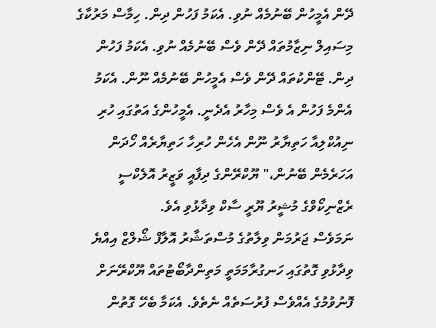ދޭން އެމީހުން ބޭނުމެއް ނުވި. އެކަމު ފަހުން ދިން. ހިމާސް މަރުކާގެ މިސައިލް ނިޒާމުތައް ދޭން ވެސް ބޭނުމެއް ނުވި. އެކަމު ފަހުން ދިން. ޓޭންކުތައް ދޭން ވެސް އެމީހުން ބޭނުމެއް ނޫން. އެކަމު އެންމެ ފަހުން އެ ވެސް މިހާރު އެދެނީ. އެމީހުންގެ އަތުގައި ހުރި ނިއުކްލިއާ ހަތިޔާރު ނޫން އެހެން ހުރިހާ ހަތިޔާރެއް ހޯދަން އަހަރެމެން ބޭނުން،" ޔޫކްރޭންގެ ދިފާއީ ވަޒީރު އޮލެކްސީ ރެޒްނިކޯވްގެ މުޝީރު ޔޫރީ ސާކް ވިދާޅުވި އެވެ.
ނަމަވެސް ޖަރުމަން ވިލާތުގެ މުސްތަޝާރު އޮލާފް ޝޯލްޒް އިއްޔެ ވިދާޅުވި ގޮތުގައި ހަނގުރާމަމަތީ މަތިންދާބޯޓުތައް ޔޫކްރޭނަށް ފޮނުވުމުގެ އެއްވެސް ފުރުސަތެއް ނެތެވެ. އެކަމާ ބެހޭ ގޮތުން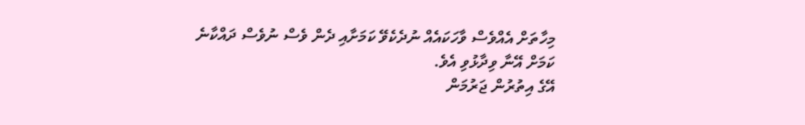މިހާތަށް އެއްވެސް ވާހަކައެއް ނުދެކެވޭ ކަމަށާއި ދެން ވެސް ނުވެސް ދައްކާނެ ކަމަށް އޭނާ ވިދާޅުވި އެވެ.
އޭގެ އިތުރުން ޖަރުމަން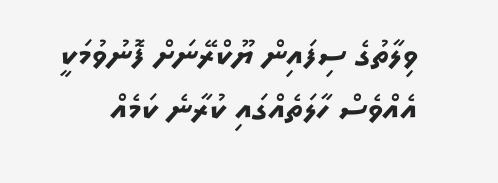ވިލާތުގެ ސިފައިން ޔޫކްރޭނަށް ފޮނުވުމަކީ އެއްވެސް ހާލަތެއްގައި ކުރާނެ ކަމެއް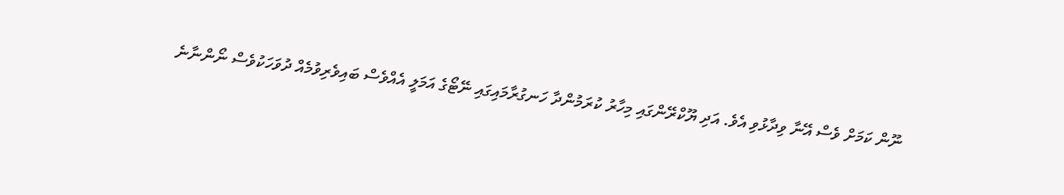ނޫން ކަމަށް ވެސް އޭނާ ވިދާޅުވި އެވެ. އަދި ޔޫކްރޭންގައި މިހާރު ކުރަމުންދާ ހަނގުރާމައިގައި ނޭޓޯގެ އަމަލީ އެއްވެސް ބައިވެރިވުމެއް ދުވަހަކުވެސް ނޯންނާނެ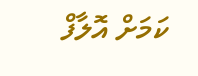ކަމަށް އޮލާފް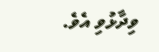ވިދާޅުވި އެވެ.